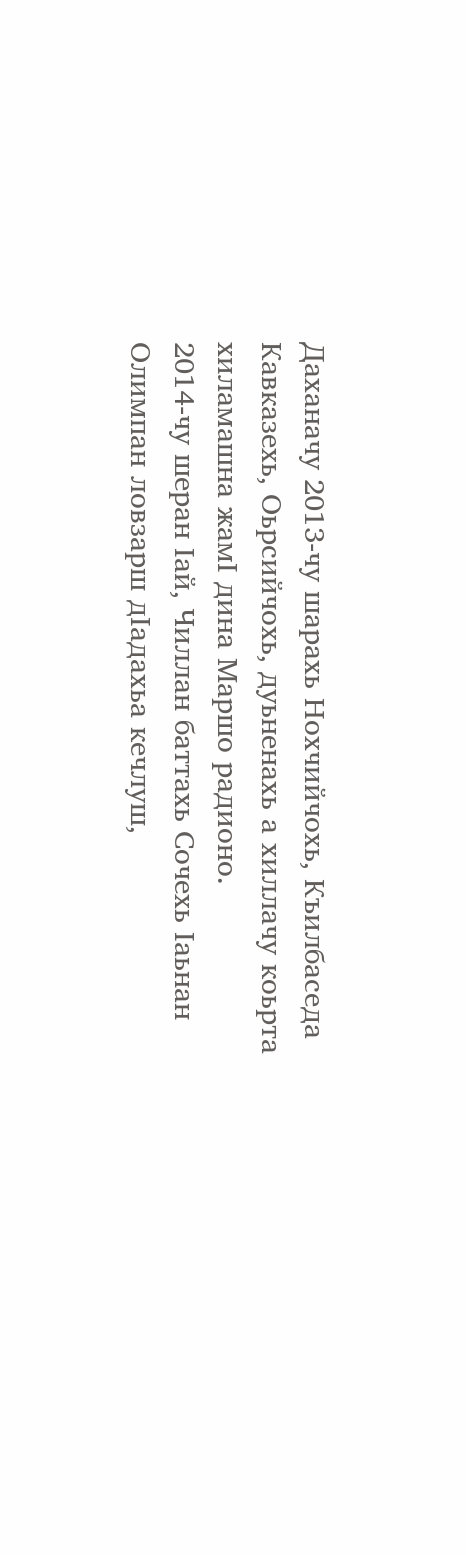Даханачу 2013-чу шарахь Нохчийчохь, Къилбаседа Кавказехь, Оьрсийчохь, дуьненахь а хиллачу коьрта хиламашна жамI дина Маршо радионо.
2014-чу шеран Iай, Чиллан баттахь Сочехь Iаьнан Олимпан ловзарш дIадахьа кечлуш,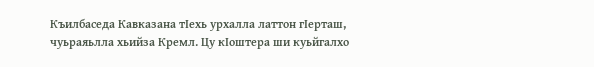Къилбаседа Кавказана тIехь урхалла латтон гIерташ, чуьраяьлла хьийза Кремл. Цу кIоштера ши куьйгалхо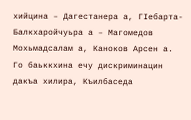хийцина – Дагестанера а, ГIебарта-Балкхаройчуьра а – Магомедов Мохьмадсалам а, Каноков Арсен а.
Го баьккхина ечу дискриминацин дакъа хилира, Къилбаседа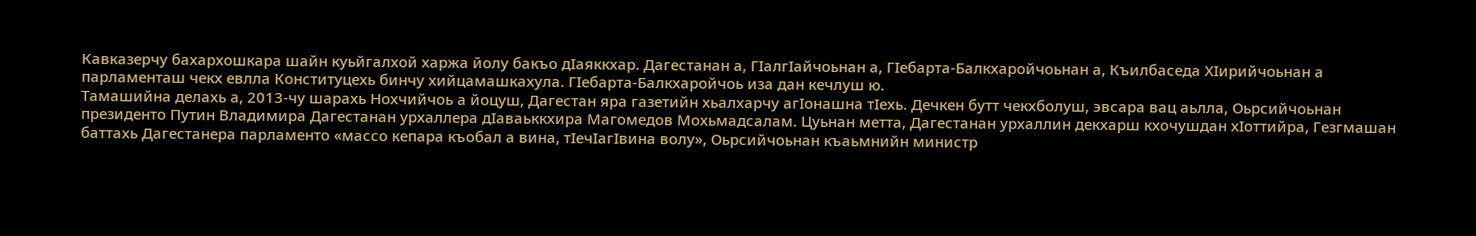Кавказерчу бахархошкара шайн куьйгалхой харжа йолу бакъо дIаяккхар. Дагестанан а, ГIалгIайчоьнан а, ГIебарта-Балкхаройчоьнан а, Къилбаседа ХIирийчоьнан а парламенташ чекх евлла Конституцехь бинчу хийцамашкахула. ГIебарта-Балкхаройчоь иза дан кечлуш ю.
Тамашийна делахь а, 2013-чу шарахь Нохчийчоь а йоцуш, Дагестан яра газетийн хьалхарчу агIонашна тIехь. Дечкен бутт чекхболуш, эвсара вац аьлла, Оьрсийчоьнан президенто Путин Владимира Дагестанан урхаллера дIаваьккхира Магомедов Мохьмадсалам. Цуьнан метта, Дагестанан урхаллин декхарш кхочушдан хIоттийра, Гезгмашан баттахь Дагестанера парламенто «массо кепара къобал а вина, тIечIагIвина волу», Оьрсийчоьнан къаьмнийн министр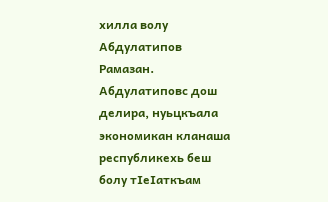хилла волу Абдулатипов Рамазан.
Абдулатиповс дош делира, нуьцкъала экономикан кланаша республикехь беш болу тIеIаткъам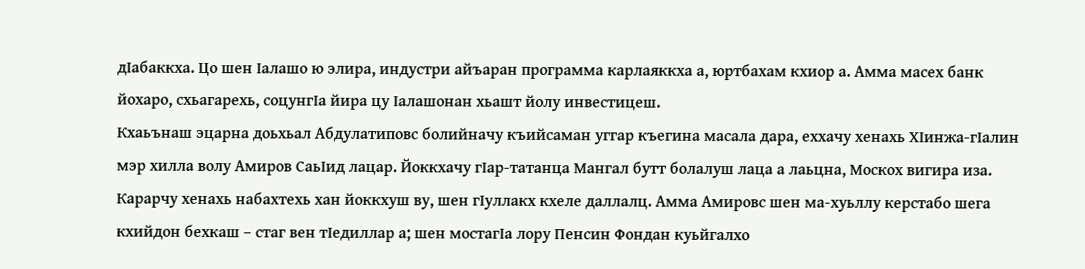дIабаккха. Цо шен Iалашо ю элира, индустри айъаран программа карлаяккха а, юртбахам кхиор а. Амма масех банк йохаро, схьагарехь, соцунгIа йира цу Iалашонан хьашт йолу инвестицеш.
Кхаьънаш эцарна доьхьал Абдулатиповс болийначу къийсаман уггар къегина масала дара, еххачу хенахь ХIинжа-гIалин мэр хилла волу Амиров СаьIид лацар. Йоккхачу гIар-татанца Мангал бутт болалуш лаца а лаьцна, Москох вигира иза. Карарчу хенахь набахтехь хан йоккхуш ву, шен гIуллакх кхеле даллалц. Амма Амировс шен ма-хуьллу керстабо шега кхийдон бехкаш – стаг вен тIедиллар а; шен мостагIа лору Пенсин Фондан куьйгалхо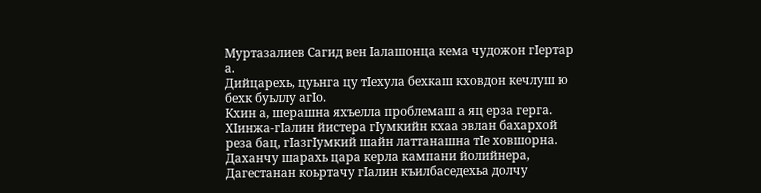Муртазалиев Сагид вен Iалашонца кема чудожон гIертар а.
Дийцарехь, цуьнга цу тIехула бехкаш кховдон кечлуш ю бехк буьллу агIо.
Кхин а, шерашна яхъелла проблемаш а яц ерза герга. ХIинжа-гIалин йистера гIумкийн кхаа эвлан бахархой реза бац, гIазгIумкий шайн латтанашна тIе ховшорна. Даханчу шарахь цара керла кампани йолийнера, Дагестанан коьртачу гIалин къилбаседехьа долчу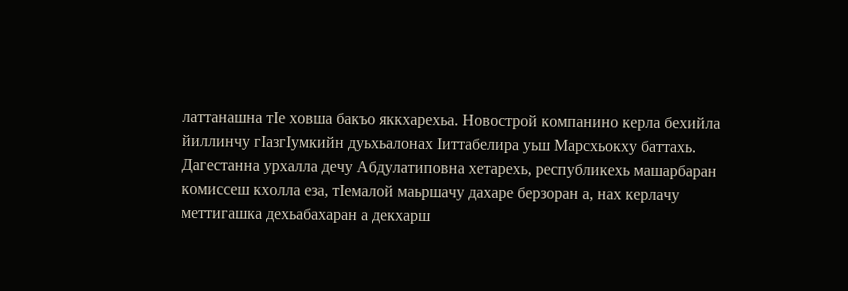латтанашна тIе ховша бакъо яккхарехьа. Новострой компанино керла бехийла йиллинчу гIазгIумкийн дуьхьалонах Iиттабелира уьш Марсхьокху баттахь.
Дагестанна урхалла дечу Абдулатиповна хетарехь, республикехь машарбаран комиссеш кхолла еза, тIемалой маьршачу дахаре берзоран а, нах керлачу меттигашка дехьабахаран а декхарш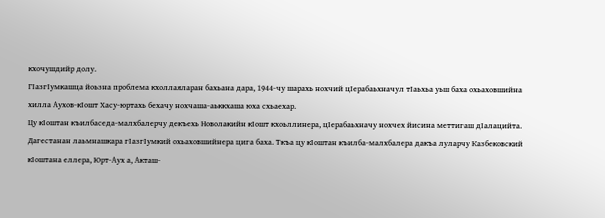кхочушдийр долу.
ГIазгIумкашца йоьзна проблема кхоллаяларан бахьана дара, 1944-чу шарахь нохчий цIерабаьхначул тIаьхьа уьш баха охьаховшийна хилла Аухов-кIошт Хасу-юртахь бехачу нохчаша-аьккхаша юха схьаехар.
Цу кIоштан къилбаседа-малхбалерчу декъехь Новолакийн кIошт кхоьллинера, цIерабаьхначу нохчех йисина меттигаш дIалацийта. Дагестанан лаьмнашкара гIазгIумкий охьаховшийнера цига баха. Ткъа цу кIоштан къилба-малхбалера дакъа луларчу Казбековский кIоштана еллера, Юрт-Аух а, Акташ-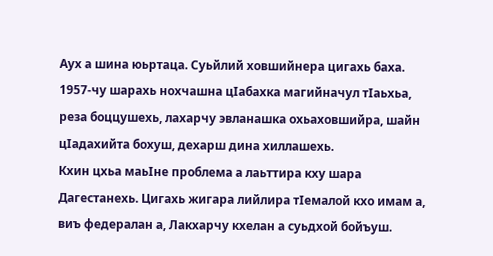Аух а шина юьртаца. Суьйлий ховшийнера цигахь баха. 1957-чу шарахь нохчашна цIабахка магийначул тIаьхьа, реза боццушехь, лахарчу эвланашка охьаховшийра, шайн цIадахийта бохуш, дехарш дина хиллашехь.
Кхин цхьа маьIне проблема а лаьттира кху шара Дагестанехь. Цигахь жигара лийлира тIемалой кхо имам а, виъ федералан а, Лакхарчу кхелан а суьдхой бойъуш.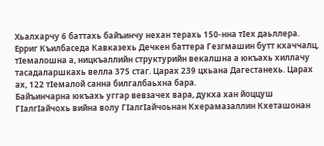Хьалхарчу 6 баттахь байъинчу нехан терахь 150-нна тIех даьллера. Ерриг Къилбаседа Кавказехь Дечкен баттера Гезгмашин бутт кхаччалц, тIемалошна а, ницкъаллийн структурийн векалшна а юкъахь хиллачу тасадаларшкахь велла 375 стаг. Царах 239 цхьана Дагестанехь. Царах ах, 122 тIемалой санна билгалбаьхна бара.
Байъинчарна юкъахь уггар вевзачех вара, дукха хан йоццуш ГIалгIайчохь вийна волу ГIалгIайчоьнан Кхерамазаллин Кхеташонан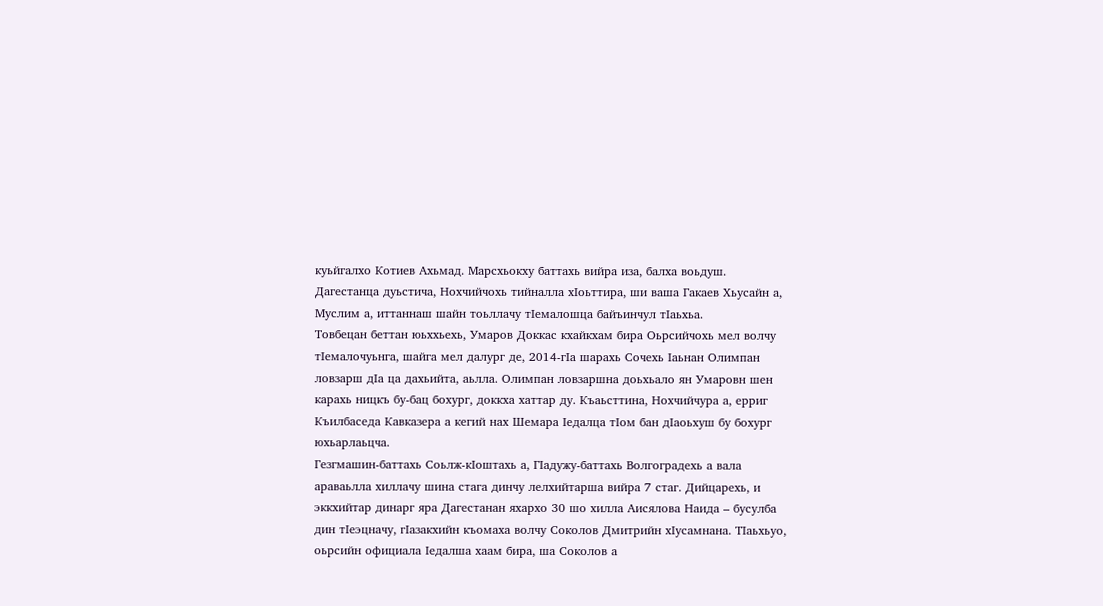куьйгалхо Котиев Ахьмад. Марсхьокху баттахь вийра иза, балха воьдуш.
Дагестанца дуьстича, Нохчийчохь тийналла хIоьттира, ши ваша Гакаев Хьусайн а, Муслим а, иттаннаш шайн тоьллачу тIемалошца байъинчул тIаьхьа.
Товбецан беттан юьххьехь, Умаров Доккас кхайкхам бира Оьрсийчохь мел волчу тIемалочуьнга, шайга мел далург де, 2014-гIа шарахь Сочехь Iаьнан Олимпан ловзарш дIа ца дахьийта, аьлла. Олимпан ловзаршна доьхьало ян Умаровн шен карахь ницкъ бу-бац бохург, доккха хаттар ду. Къаьсттина, Нохчийчура а, ерриг Къилбаседа Кавказера а кегий нах Шемара Iедалца тIом бан дIаоьхуш бу бохург юхьарлаьцча.
Гезгмашин-баттахь Соьлж-кIоштахь а, ГIадужу-баттахь Волгоградехь а вала араваьлла хиллачу шина стага динчу лелхийтарша вийра 7 стаг. Дийцарехь, и эккхийтар динарг яра Дагестанан яхархо 30 шо хилла Аисялова Наида – бусулба дин тIеэцначу, гIазакхийн къомаха волчу Соколов Дмитрийн хIусамнана. ТIаьхьуо, оьрсийн официала Iедалша хаам бира, ша Соколов а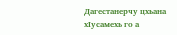Дагестанерчу цхьана хIусамехь го а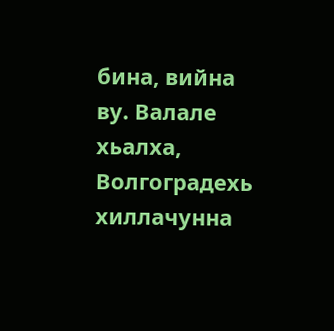бина, вийна ву. Валале хьалха, Волгоградехь хиллачунна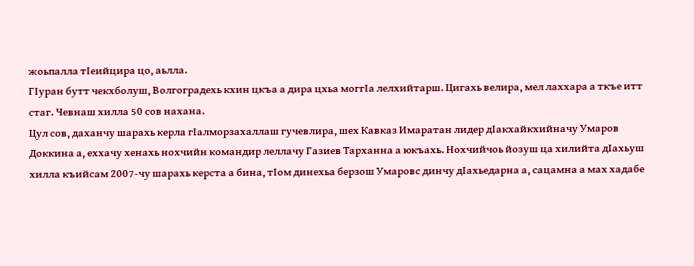жоьпалла тIеийцира цо, аьлла.
ГIуран бутт чекхболуш, Волгоградехь кхин цкъа а дира цхьа моггIа лелхийтарш. Цигахь велира, мел лаххара а ткъе итт стаг. Чевнаш хилла 50 сов нахана.
Цул сов, даханчу шарахь керла гIалморзахаллаш гучевлира, шех Кавказ Имаратан лидер дIакхайкхийначу Умаров Доккина а, еххачу хенахь нохчийн командир леллачу Газиев Тарханна а юкъахь. Нохчийчоь йозуш ца хилийта дIахьуш хилла къийсам 2007-чу шарахь керста а бина, тIом динехьа берзош Умаровс динчу дIахьедарна а, сацамна а мах хадабе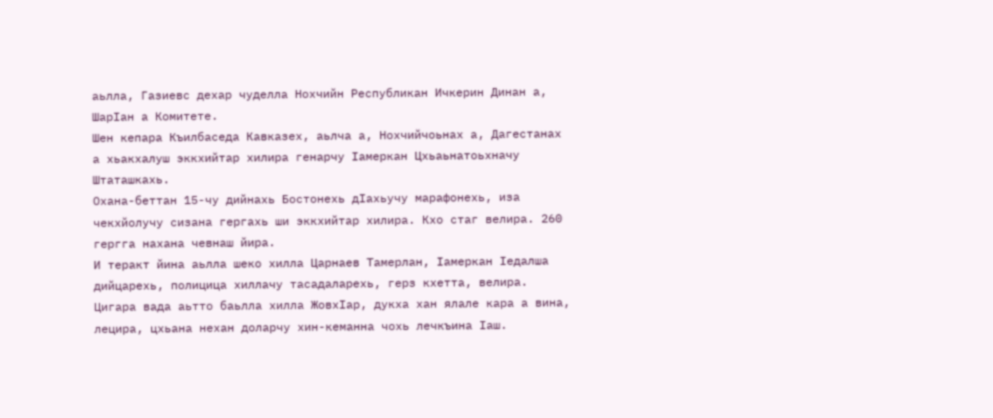аьлла, Газиевс дехар чуделла Нохчийн Республикан Ичкерин Динан а, ШарIан а Комитете.
Шен кепара Къилбаседа Кавказех, аьлча а, Нохчийчоьнах а, Дагестанах а хьакхалуш эккхийтар хилира генарчу Iамеркан Цхьаьнатоьхначу Штаташкахь.
Охана-беттан 15-чу дийнахь Бостонехь дIахьучу марафонехь, иза чекхйолучу сизана гергахь ши эккхийтар хилира. Кхо стаг велира. 260 гергга нахана чевнаш йира.
И теракт йина аьлла шеко хилла Царнаев Тамерлан, Iамеркан Iедалша дийцарехь, полицица хиллачу тасадаларехь, герз кхетта, велира. Цигара вада аьтто баьлла хилла ЖовхIар, дукха хан ялале кара а вина, лецира, цхьана нехан доларчу хин-кеманна чохь лечкъина Iаш.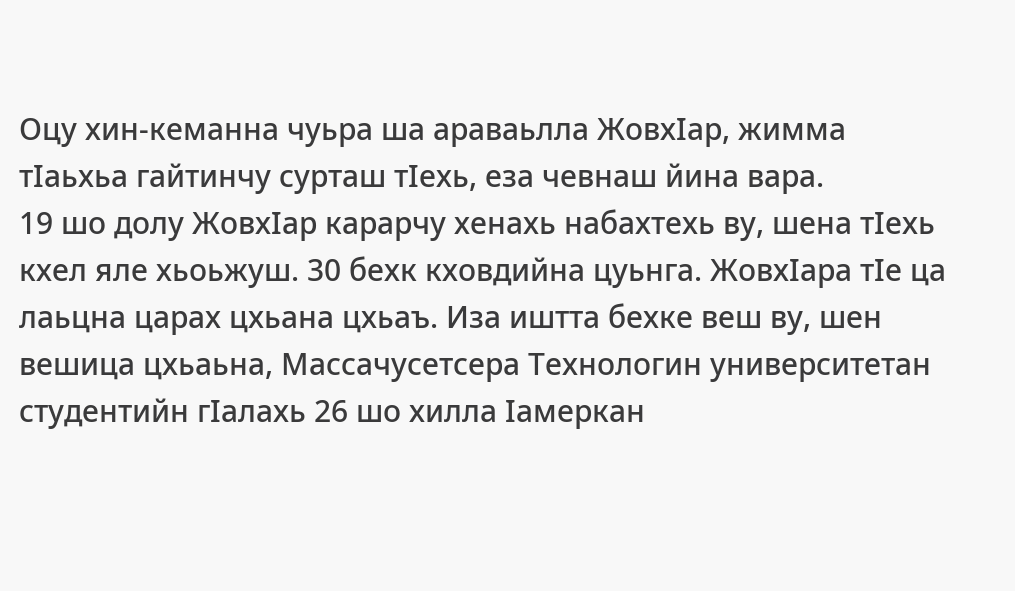Оцу хин-кеманна чуьра ша араваьлла ЖовхIар, жимма тIаьхьа гайтинчу сурташ тIехь, еза чевнаш йина вара.
19 шо долу ЖовхIар карарчу хенахь набахтехь ву, шена тIехь кхел яле хьоьжуш. 30 бехк кховдийна цуьнга. ЖовхIара тIе ца лаьцна царах цхьана цхьаъ. Иза иштта бехке веш ву, шен вешица цхьаьна, Массачусетсера Технологин университетан студентийн гIалахь 26 шо хилла Iамеркан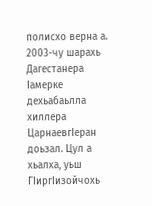полисхо верна а.
2003-чу шарахь Дагестанера Iамерке дехьабаьлла хиллера ЦарнаевгIеран доьзал. Цул а хьалха, уьш ГIиргIизойчохь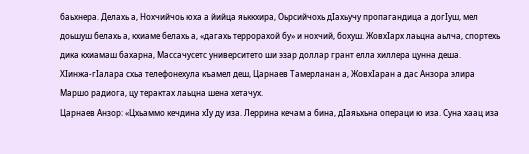баьхнера. Делахь а, Нохчийчоь юха а йийца яьккхира, Оьрсийчохь дIахьучу пропагандица а догIуш, мел доьшуш белахь а, кхиаме белахь а, «дагахь террорахой бу» и нохчий, бохуш. ЖовхIарх лаьцна аьлча, спортехь дика кхиамаш бахарна, Массачусетс университето ши эзар доллар грант елла хиллера цунна деша.
ХIинжа-гIалара схьа телефонехула къамел деш, Царнаев Тамерланан а, ЖовхIаран а дас Анзора элира Маршо радиога, цу терактах лаьцна шена хетачух.
Царнаев Анзор: «Цхьаммо кечдина хIу ду иза. Леррина кечам а бина, дIаяьхьна операци ю иза. Суна хаац иза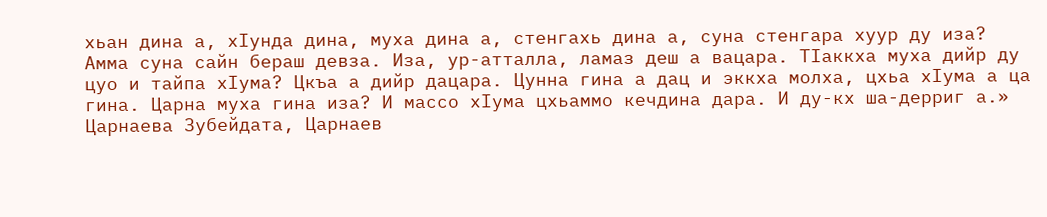хьан дина а, хIунда дина, муха дина а, стенгахь дина а, суна стенгара хуур ду иза? Амма суна сайн бераш девза. Иза, ур-атталла, ламаз деш а вацара. ТIаккха муха дийр ду цуо и тайпа хIума? Цкъа а дийр дацара. Цунна гина а дац и эккха молха, цхьа хIума а ца гина. Царна муха гина иза? И массо хIума цхьаммо кечдина дара. И ду-кх ша-дерриг а.»
Царнаева Зубейдата, Царнаев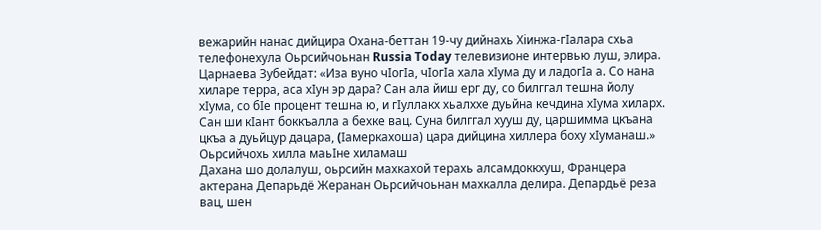вежарийн нанас дийцира Охана-беттан 19-чу дийнахь Хiинжа-гIалара схьа телефонехула Оьрсийчоьнан Russia Today телевизионе интервью луш, элира.
Царнаева Зубейдат: «Иза вуно чIогIа, чIогIа хала хIума ду и ладогIа а. Со нана хиларе терра, аса хIун эр дара? Сан ала йиш ерг ду, со билггал тешна йолу хIума, со бIе процент тешна ю, и гIуллакх хьалххе дуьйна кечдина хIума хиларх. Сан ши кIант боккъалла а бехке вац. Суна билггал хууш ду, царшимма цкъана цкъа а дуьйцур дацара, (Iамеркахоша) цара дийцина хиллера боху хIуманаш.»
Оьрсийчохь хилла маьIне хиламаш
Дахана шо долалуш, оьрсийн махкахой терахь алсамдоккхуш, Францера актерана Депарьдё Жеранан Оьрсийчоьнан махкалла делира. Депардьё реза вац, шен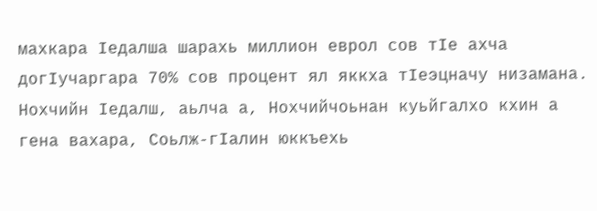махкара Iедалша шарахь миллион еврол сов тIе ахча догIучаргара 70% сов процент ял яккха тIеэцначу низамана. Нохчийн Iедалш, аьлча а, Нохчийчоьнан куьйгалхо кхин а гена вахара, Соьлж-гIалин юккъехь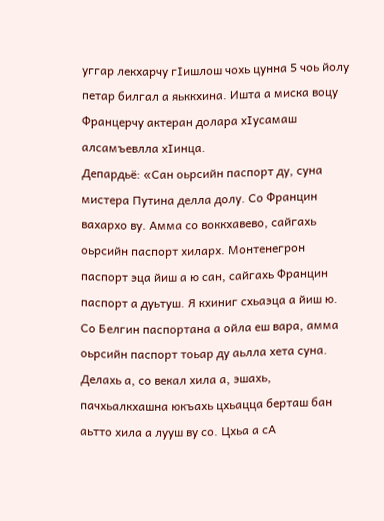уггар лекхарчу гIишлош чохь цунна 5 чоь йолу петар билгал а яьккхина. Ишта а миска воцу Францерчу актеран долара хIусамаш алсамъевлла хIинца.
Депардьё: «Сан оьрсийн паспорт ду, суна мистера Путина делла долу. Со Францин вахархо ву. Амма со воккхавево, сайгахь оьрсийн паспорт хиларх. Монтенегрон паспорт эца йиш а ю сан, сайгахь Францин паспорт а дуьтуш. Я кхиниг схьаэца а йиш ю. Со Белгин паспортана а ойла еш вара, амма оьрсийн паспорт тоьар ду аьлла хета суна. Делахь а, со векал хила а, эшахь, пачхьалкхашна юкъахь цхьацца берташ бан аьтто хила а лууш ву со. Цхьа а сА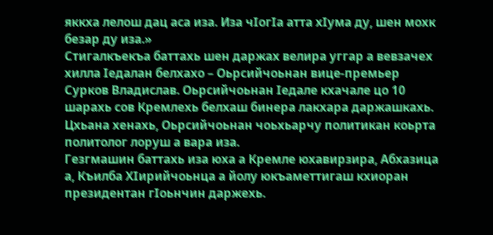яккха лелош дац аса иза. Иза чIогIа атта хIума ду, шен мохк безар ду иза.»
Стигалкъекъа баттахь шен даржах велира уггар а вевзачех хилла Iедалан белхахо – Оьрсийчоьнан вице-премьер Сурков Владислав. Оьрсийчоьнан Iедале кхачале цо 10 шарахь сов Кремлехь белхаш бинера лакхара даржашкахь. Цхьана хенахь, Оьрсийчоьнан чоьхьарчу политикан коьрта политолог лоруш а вара иза.
Гезгмашин баттахь иза юха а Кремле юхавирзира, Абхазица а, Къилба ХIирийчоьнца а йолу юкъаметтигаш кхиоран президентан гIоьнчин даржехь.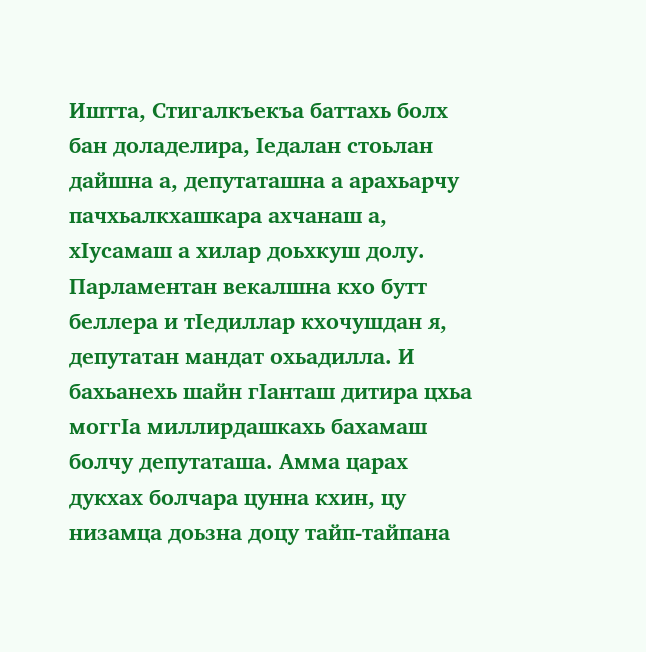Иштта, Стигалкъекъа баттахь болх бан доладелира, Iедалан стоьлан дайшна а, депутаташна а арахьарчу пачхьалкхашкара ахчанаш а, хIусамаш а хилар доьхкуш долу. Парламентан векалшна кхо бутт беллера и тIедиллар кхочушдан я, депутатан мандат охьадилла. И бахьанехь шайн гIанташ дитира цхьа моггIа миллирдашкахь бахамаш болчу депутаташа. Амма царах дукхах болчара цунна кхин, цу низамца доьзна доцу тайп-тайпана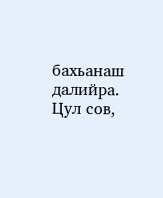бахьанаш далийра.
Цул сов,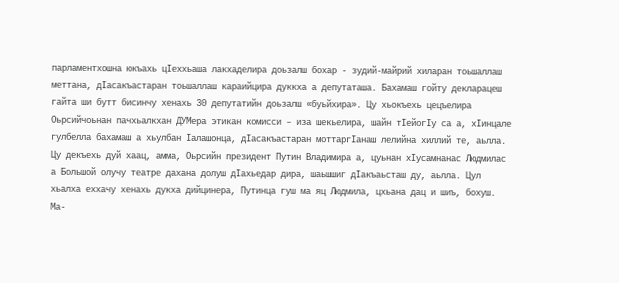парламентхошна юкъахь цIеххьаша лакхаделира доьзалш бохар - зудий-майрий хиларан тоьшаллаш меттана, дIасакъастаран тоьшаллаш караийцира дуккха а депутаташа. Бахамаш гойту декларацеш гайта ши бутт бисинчу хенахь 30 депутатийн доьзалш «буьйхира». Цу хьокъехь цецъелира Оьрсийчоьнан пачхьалкхан ДУМера этикан комисси – иза шекьелира, шайн тIейогIу са а, хIинцале гулбелла бахамаш а хьулбан Iалашонца, дIасакъастаран моттаргIанаш лелийна хиллий те, аьлла.
Цу декъехь дуй хаац, амма, Оьрсийн президент Путин Владимира а, цуьнан хIусамнанас Людмилас а Большой олучу театре дахана долуш дIахьедар дира, шаьшшиг дIакъаьсташ ду, аьлла. Цул хьалха еххачу хенахь дукха дийцинера, Путинца гуш ма яц Людмила, цхьана дац и шиъ, бохуш. Ма-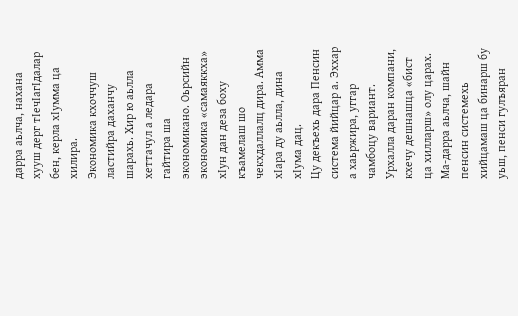дарра аьлча, нахана хууш дерг тIечIагIдалар бен, керла хIумма ца хилира.
Экономика кхоччуш ластийра даханчу шарахь. Хир ю аьлла хеттачул а ледара гайтира ша экономикано. Оьрсийн экономика «самаяккха» хIун дан деза боху къамелаш шо чекхдаллалц дира. Амма хIара ду аьлла, дина хIума дац.
Цу декъехь дара Пенсин система йийцар а. Эххар а хаьржира, уггар чамбоцу вариант. Урхалла даран компани, кхечу дешнашца «бист ца хилларш» олу царах.
Ма-дарра аьлча, шайн пенсин системехь хийцамаш ца бинарш бу уьш, пенси гулъяран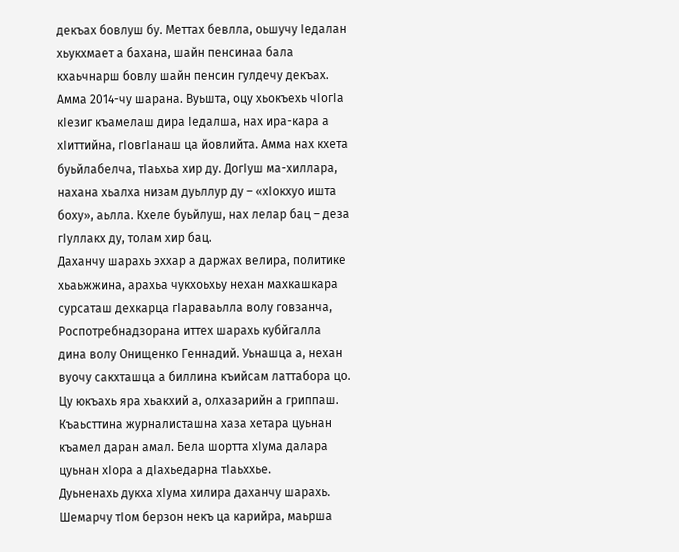декъах бовлуш бу. Меттах бевлла, оьшучу Iедалан хьукхмает а бахана, шайн пенсинаа бала кхаьчнарш бовлу шайн пенсин гулдечу декъах. Амма 2014-чу шарана. Вуьшта, оцу хьокъехь чIогIа кIезиг къамелаш дира Iедалша, нах ира-кара а хIиттийна, гIовгIанаш ца йовлийта. Амма нах кхета буьйлабелча, тIаьхьа хир ду. ДогIуш ма-хиллара, нахана хьалха низам дуьллур ду – «хIокхуо ишта боху», аьлла. Кхеле буьйлуш, нах лелар бац – деза гIуллакх ду, толам хир бац.
Даханчу шарахь эххар а даржах велира, политике хьаьжжина, арахьа чукхоьхьу нехан махкашкара сурсаташ дехкарца гIараваьлла волу говзанча, Роспотребнадзорана иттех шарахь кубйгалла дина волу Онищенко Геннадий. Уьнашца а, нехан вуочу сакхташца а биллина къийсам латтабора цо. Цу юкъахь яра хьакхий а, олхазарийн а гриппаш. Къаьсттина журналисташна хаза хетара цуьнан къамел даран амал. Бела шортта хIума далара цуьнан хIора а дIахьедарна тIаьххье.
Дуьненахь дукха хIума хилира даханчу шарахь. Шемарчу тIом берзон некъ ца карийра, маьрша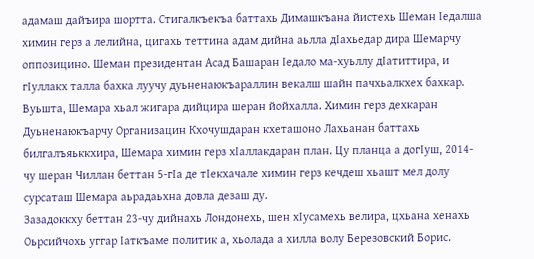адамаш дайъира шортта. Стигалкъекъа баттахь Димашкъана йистехь Шеман Iедалша химин герз а лелийна, цигахь теттина адам дийна аьлла дIахьедар дира Шемарчу оппозицино. Шеман президентан Асад Башаран Iедало ма-хуьллу дIатиттира, и гIуллакх талла бахка луучу дуьненаюкъараллин векалш шайн пачхьалкхех бахкар.
Вуьшта, Шемара хьал жигара дийцира шеран йойхалла. Химин герз дехкаран Дуьненаюкъарчу Организацин Кхочушдаран кхеташоно Лахьанан баттахь билгалъяьккхира, Шемара химин герз хIаллакдаран план. Цу планца а догIуш, 2014-чу шеран Чиллан беттан 5-гIа де тIекхачале химин герз кечдеш хьашт мел долу сурсаташ Шемара аьрадаьхна довла дезаш ду.
Зазадоккху беттан 23-чу дийнахь Лондонехь, шен хIусамехь велира, цхьана хенахь Оьрсийчохь уггар Iаткъаме политик а, хьолада а хилла волу Березовский Борис.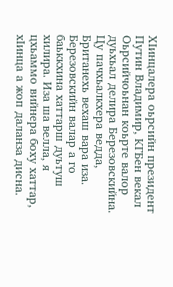ХIинцалера оьрсийн президент Путин Владимир, КГБен векал Оьрсийчоьнан коьрте валор дуьхьал делира Березовскийна. Цу пачхьалкхера ведда, Британехь вехаш вара иза. Березовскийн валар а го баьккхина хаттарш дуьтуш хилира. Иза ша велла, я цхьаммо вийнера боху хаттар, хIинца а жоп даланза дисна.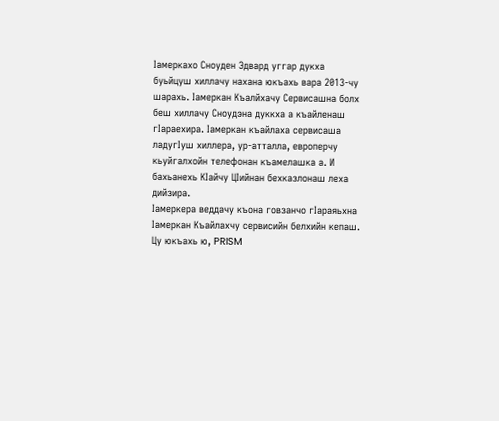Iамеркахо Сноуден Эдвард уггар дукха буьйцуш хиллачу нахана юкъахь вара 2013-чу шарахь. Iамеркан Къалйхачу Сервисашна болх беш хиллачу Сноудэна дуккха а къайленаш гIараехира. Iамеркан къайлаха сервисаша ладугIуш хиллера, ур-атталла, европерчу кьуйгалхойн телефонан къамелашка а. И бахьанехь КIайчу ЦIийнан бехказлонаш леха дийзира.
Iамеркера веддачу къона говзанчо гIараяьхна Iамеркан Къайлахчу сервисийн белхийн кепаш. Цу юкъахь ю, PRISM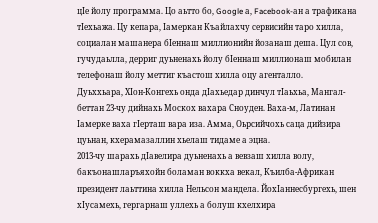цIе йолу программа. Цо аьтто бо, Google а, Facebook-ан а трафикана тIехьажа. Цу кепара, Iамеркан Къайлахчу сервисийн таро хилла, социалан машанера бIеннаш миллионийн йозанаш деша. Цул сов, гучудаьлла, дерриг дуьненахь йолу бIеннаш миллионаш мобилан телефонаш йолу меттиг къастош хилла оцу агенталло.
Дуьххьара, ХIон-Конгехь онда дIахьедар динчул тIаьхьа, Мангал-беттан 23-чу дийнахь Москох вахара Сноуден. Ваха-м, Латинан Iамерке ваха гIерташ вара иза. Амма, Оьрсийчохь саца дийзира цуьнан, кхерамазаллин хьелаш тидаме а эцна.
2013-чу шарахь дIавелира дуьненахь а вевзаш хилла волу, бакъонашларъяхойн боламан воккха векал, Къилба-Африкан президент лаьттина хилла Нельсон мандела. ЙохIаннесбургехь, шен хIусамехь, гергарнаш уллехь а болуш кхелхира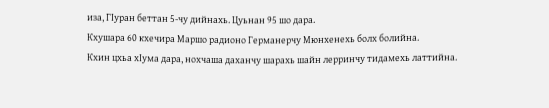иза, ГIуран беттан 5-чу дийнахь. Цуьнан 95 шо дара.
Кхушара 60 кхечира Маршо радионо Германерчу Мюнхенехь болх болийна.
Кхин цхьа хIума дара, нохчаша даханчу шарахь шайн лерринчу тидамехь латтийна.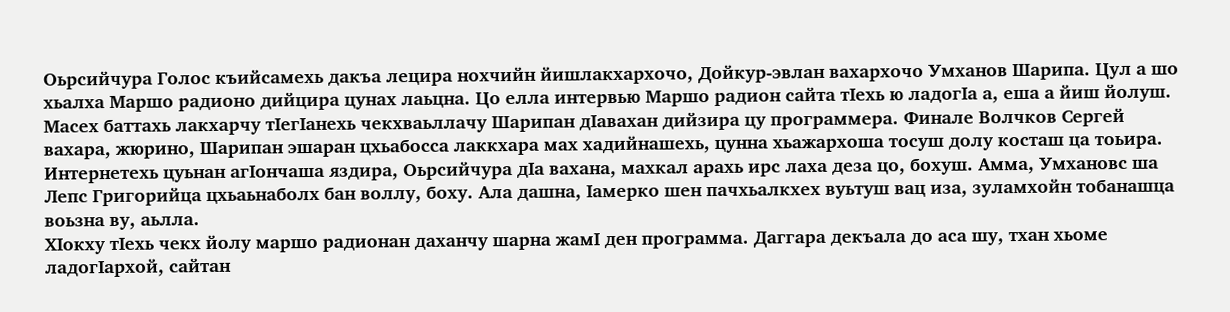Оьрсийчура Голос къийсамехь дакъа лецира нохчийн йишлакхархочо, Дойкур-эвлан вахархочо Умханов Шарипа. Цул а шо хьалха Маршо радионо дийцира цунах лаьцна. Цо елла интервью Маршо радион сайта тIехь ю ладогIа а, еша а йиш йолуш.
Масех баттахь лакхарчу тIегIанехь чекхваьллачу Шарипан дIавахан дийзира цу программера. Финале Волчков Сергей вахара, жюрино, Шарипан эшаран цхьабосса лаккхара мах хадийнашехь, цунна хьажархоша тосуш долу косташ ца тоьира.
Интернетехь цуьнан агIончаша яздира, Оьрсийчура дIа вахана, махкал арахь ирс лаха деза цо, бохуш. Амма, Умхановс ша Лепс Григорийца цхьаьнаболх бан воллу, боху. Ала дашна, Iамерко шен пачхьалкхех вуьтуш вац иза, зуламхойн тобанашца воьзна ву, аьлла.
ХIокху тIехь чекх йолу маршо радионан даханчу шарна жамI ден программа. Даггара декъала до аса шу, тхан хьоме ладогIархой, сайтан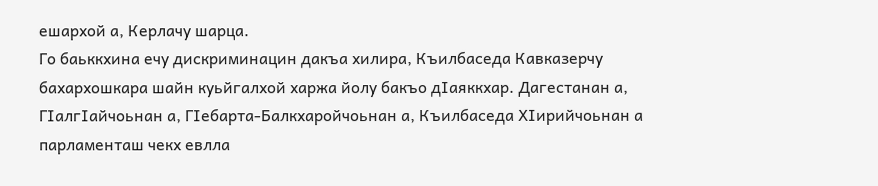ешархой а, Керлачу шарца.
Го баьккхина ечу дискриминацин дакъа хилира, Къилбаседа Кавказерчу бахархошкара шайн куьйгалхой харжа йолу бакъо дIаяккхар. Дагестанан а, ГIалгIайчоьнан а, ГIебарта-Балкхаройчоьнан а, Къилбаседа ХIирийчоьнан а парламенташ чекх евлла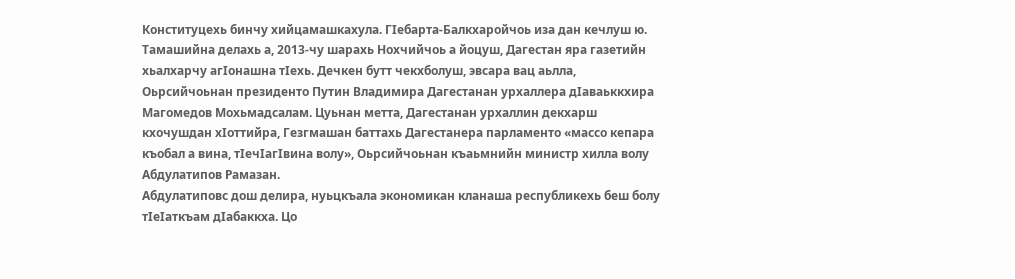Конституцехь бинчу хийцамашкахула. ГIебарта-Балкхаройчоь иза дан кечлуш ю.
Тамашийна делахь а, 2013-чу шарахь Нохчийчоь а йоцуш, Дагестан яра газетийн хьалхарчу агIонашна тIехь. Дечкен бутт чекхболуш, эвсара вац аьлла, Оьрсийчоьнан президенто Путин Владимира Дагестанан урхаллера дIаваьккхира Магомедов Мохьмадсалам. Цуьнан метта, Дагестанан урхаллин декхарш кхочушдан хIоттийра, Гезгмашан баттахь Дагестанера парламенто «массо кепара къобал а вина, тIечIагIвина волу», Оьрсийчоьнан къаьмнийн министр хилла волу Абдулатипов Рамазан.
Абдулатиповс дош делира, нуьцкъала экономикан кланаша республикехь беш болу тIеIаткъам дIабаккха. Цо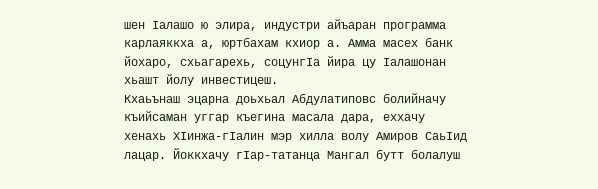шен Iалашо ю элира, индустри айъаран программа карлаяккха а, юртбахам кхиор а. Амма масех банк йохаро, схьагарехь, соцунгIа йира цу Iалашонан хьашт йолу инвестицеш.
Кхаьънаш эцарна доьхьал Абдулатиповс болийначу къийсаман уггар къегина масала дара, еххачу хенахь ХIинжа-гIалин мэр хилла волу Амиров СаьIид лацар. Йоккхачу гIар-татанца Мангал бутт болалуш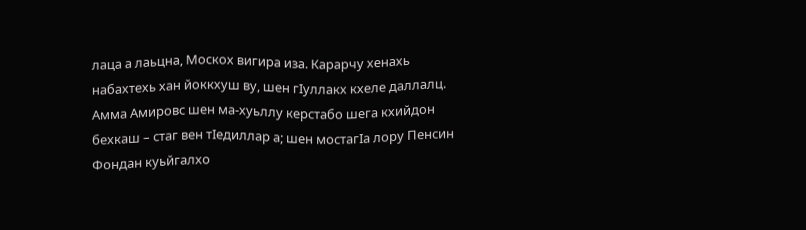лаца а лаьцна, Москох вигира иза. Карарчу хенахь набахтехь хан йоккхуш ву, шен гIуллакх кхеле даллалц. Амма Амировс шен ма-хуьллу керстабо шега кхийдон бехкаш – стаг вен тIедиллар а; шен мостагIа лору Пенсин Фондан куьйгалхо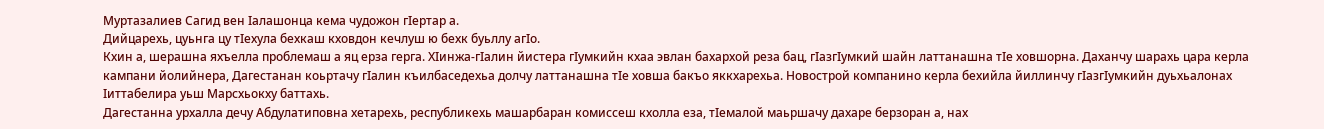Муртазалиев Сагид вен Iалашонца кема чудожон гIертар а.
Дийцарехь, цуьнга цу тIехула бехкаш кховдон кечлуш ю бехк буьллу агIо.
Кхин а, шерашна яхъелла проблемаш а яц ерза герга. ХIинжа-гIалин йистера гIумкийн кхаа эвлан бахархой реза бац, гIазгIумкий шайн латтанашна тIе ховшорна. Даханчу шарахь цара керла кампани йолийнера, Дагестанан коьртачу гIалин къилбаседехьа долчу латтанашна тIе ховша бакъо яккхарехьа. Новострой компанино керла бехийла йиллинчу гIазгIумкийн дуьхьалонах Iиттабелира уьш Марсхьокху баттахь.
Дагестанна урхалла дечу Абдулатиповна хетарехь, республикехь машарбаран комиссеш кхолла еза, тIемалой маьршачу дахаре берзоран а, нах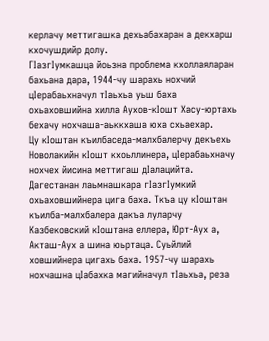керлачу меттигашка дехьабахаран а декхарш кхочушдийр долу.
ГIазгIумкашца йоьзна проблема кхоллаяларан бахьана дара, 1944-чу шарахь нохчий цIерабаьхначул тIаьхьа уьш баха охьаховшийна хилла Аухов-кIошт Хасу-юртахь бехачу нохчаша-аьккхаша юха схьаехар.
Цу кIоштан къилбаседа-малхбалерчу декъехь Новолакийн кIошт кхоьллинера, цIерабаьхначу нохчех йисина меттигаш дIалацийта. Дагестанан лаьмнашкара гIазгIумкий охьаховшийнера цига баха. Ткъа цу кIоштан къилба-малхбалера дакъа луларчу Казбековский кIоштана еллера, Юрт-Аух а, Акташ-Аух а шина юьртаца. Суьйлий ховшийнера цигахь баха. 1957-чу шарахь нохчашна цIабахка магийначул тIаьхьа, реза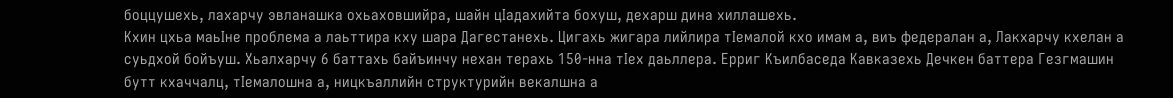боццушехь, лахарчу эвланашка охьаховшийра, шайн цIадахийта бохуш, дехарш дина хиллашехь.
Кхин цхьа маьIне проблема а лаьттира кху шара Дагестанехь. Цигахь жигара лийлира тIемалой кхо имам а, виъ федералан а, Лакхарчу кхелан а суьдхой бойъуш. Хьалхарчу 6 баттахь байъинчу нехан терахь 150-нна тIех даьллера. Ерриг Къилбаседа Кавказехь Дечкен баттера Гезгмашин бутт кхаччалц, тIемалошна а, ницкъаллийн структурийн векалшна а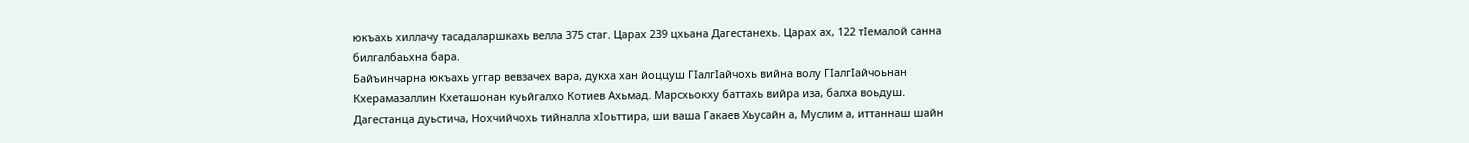юкъахь хиллачу тасадаларшкахь велла 375 стаг. Царах 239 цхьана Дагестанехь. Царах ах, 122 тIемалой санна билгалбаьхна бара.
Байъинчарна юкъахь уггар вевзачех вара, дукха хан йоццуш ГIалгIайчохь вийна волу ГIалгIайчоьнан Кхерамазаллин Кхеташонан куьйгалхо Котиев Ахьмад. Марсхьокху баттахь вийра иза, балха воьдуш.
Дагестанца дуьстича, Нохчийчохь тийналла хIоьттира, ши ваша Гакаев Хьусайн а, Муслим а, иттаннаш шайн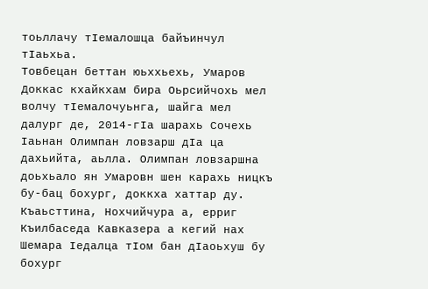тоьллачу тIемалошца байъинчул тIаьхьа.
Товбецан беттан юьххьехь, Умаров Доккас кхайкхам бира Оьрсийчохь мел волчу тIемалочуьнга, шайга мел далург де, 2014-гIа шарахь Сочехь Iаьнан Олимпан ловзарш дIа ца дахьийта, аьлла. Олимпан ловзаршна доьхьало ян Умаровн шен карахь ницкъ бу-бац бохург, доккха хаттар ду. Къаьсттина, Нохчийчура а, ерриг Къилбаседа Кавказера а кегий нах Шемара Iедалца тIом бан дIаоьхуш бу бохург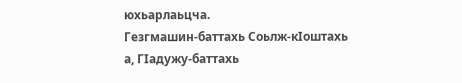юхьарлаьцча.
Гезгмашин-баттахь Соьлж-кIоштахь а, ГIадужу-баттахь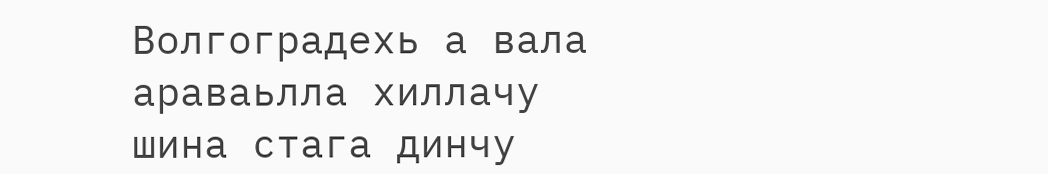Волгоградехь а вала араваьлла хиллачу шина стага динчу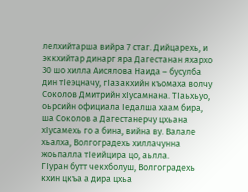лелхийтарша вийра 7 стаг. Дийцарехь, и эккхийтар динарг яра Дагестанан яхархо 30 шо хилла Аисялова Наида – бусулба дин тIеэцначу, гIазакхийн къомаха волчу Соколов Дмитрийн хIусамнана. ТIаьхьуо, оьрсийн официала Iедалша хаам бира, ша Соколов а Дагестанерчу цхьана хIусамехь го а бина, вийна ву. Валале хьалха, Волгоградехь хиллачунна жоьпалла тIеийцира цо, аьлла.
ГIуран бутт чекхболуш, Волгоградехь кхин цкъа а дира цхьа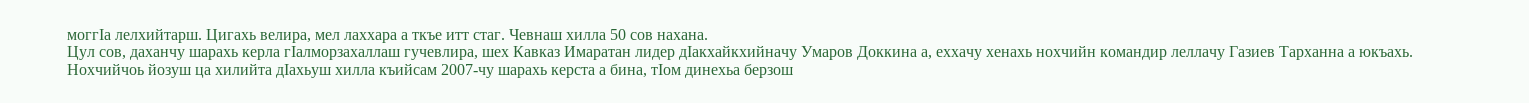моггIа лелхийтарш. Цигахь велира, мел лаххара а ткъе итт стаг. Чевнаш хилла 50 сов нахана.
Цул сов, даханчу шарахь керла гIалморзахаллаш гучевлира, шех Кавказ Имаратан лидер дIакхайкхийначу Умаров Доккина а, еххачу хенахь нохчийн командир леллачу Газиев Тарханна а юкъахь. Нохчийчоь йозуш ца хилийта дIахьуш хилла къийсам 2007-чу шарахь керста а бина, тIом динехьа берзош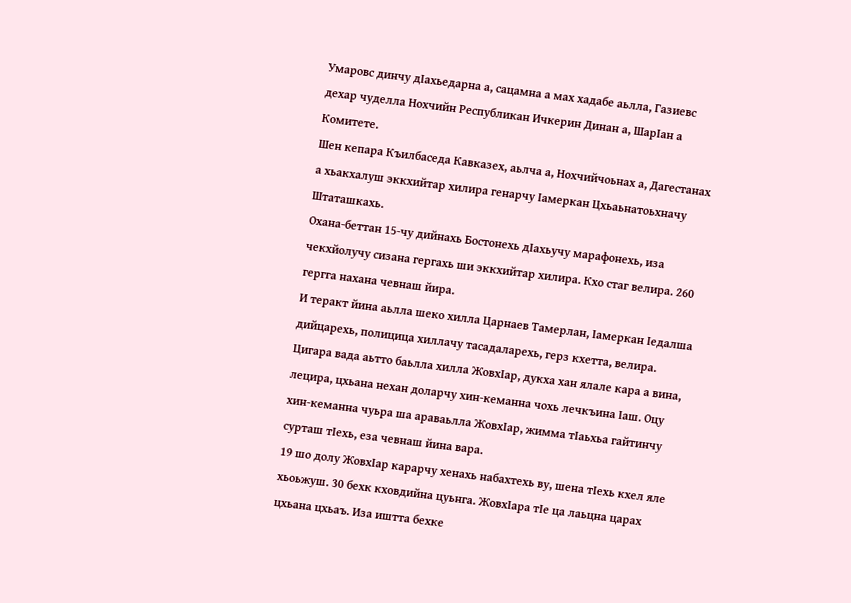Умаровс динчу дIахьедарна а, сацамна а мах хадабе аьлла, Газиевс дехар чуделла Нохчийн Республикан Ичкерин Динан а, ШарIан а Комитете.
Шен кепара Къилбаседа Кавказех, аьлча а, Нохчийчоьнах а, Дагестанах а хьакхалуш эккхийтар хилира генарчу Iамеркан Цхьаьнатоьхначу Штаташкахь.
Охана-беттан 15-чу дийнахь Бостонехь дIахьучу марафонехь, иза чекхйолучу сизана гергахь ши эккхийтар хилира. Кхо стаг велира. 260 гергга нахана чевнаш йира.
И теракт йина аьлла шеко хилла Царнаев Тамерлан, Iамеркан Iедалша дийцарехь, полицица хиллачу тасадаларехь, герз кхетта, велира. Цигара вада аьтто баьлла хилла ЖовхIар, дукха хан ялале кара а вина, лецира, цхьана нехан доларчу хин-кеманна чохь лечкъина Iаш. Оцу хин-кеманна чуьра ша араваьлла ЖовхIар, жимма тIаьхьа гайтинчу сурташ тIехь, еза чевнаш йина вара.
19 шо долу ЖовхIар карарчу хенахь набахтехь ву, шена тIехь кхел яле хьоьжуш. 30 бехк кховдийна цуьнга. ЖовхIара тIе ца лаьцна царах цхьана цхьаъ. Иза иштта бехке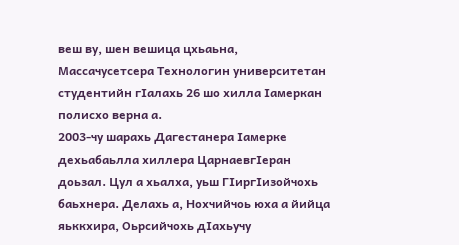веш ву, шен вешица цхьаьна, Массачусетсера Технологин университетан студентийн гIалахь 26 шо хилла Iамеркан полисхо верна а.
2003-чу шарахь Дагестанера Iамерке дехьабаьлла хиллера ЦарнаевгIеран доьзал. Цул а хьалха, уьш ГIиргIизойчохь баьхнера. Делахь а, Нохчийчоь юха а йийца яьккхира, Оьрсийчохь дIахьучу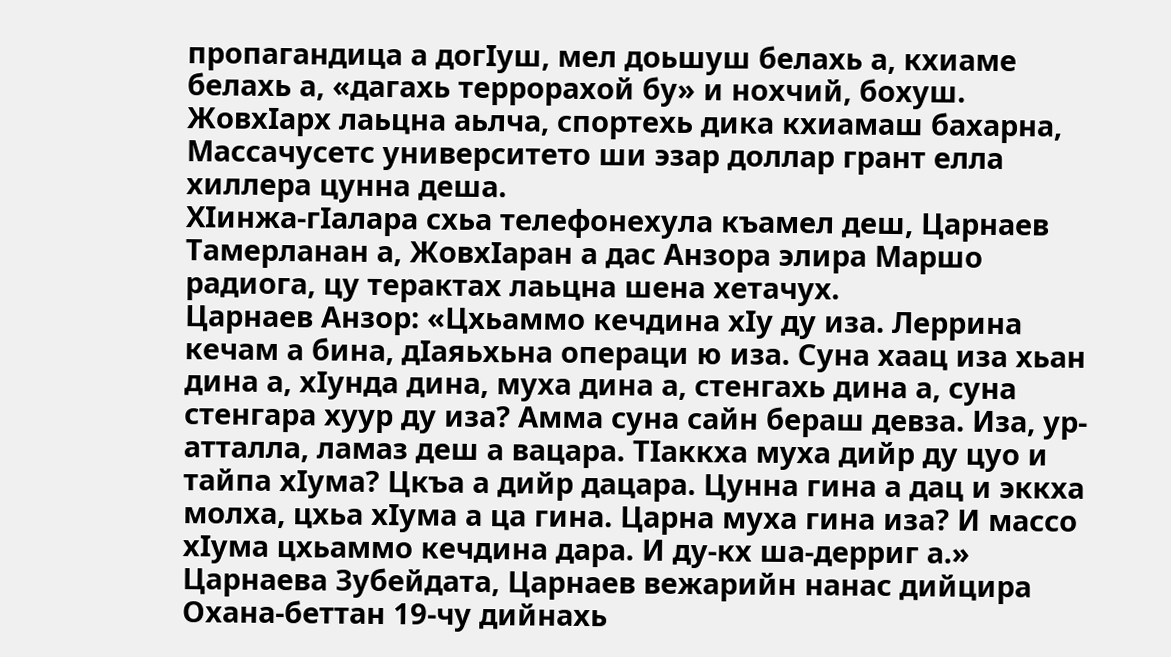пропагандица а догIуш, мел доьшуш белахь а, кхиаме белахь а, «дагахь террорахой бу» и нохчий, бохуш. ЖовхIарх лаьцна аьлча, спортехь дика кхиамаш бахарна, Массачусетс университето ши эзар доллар грант елла хиллера цунна деша.
ХIинжа-гIалара схьа телефонехула къамел деш, Царнаев Тамерланан а, ЖовхIаран а дас Анзора элира Маршо радиога, цу терактах лаьцна шена хетачух.
Царнаев Анзор: «Цхьаммо кечдина хIу ду иза. Леррина кечам а бина, дIаяьхьна операци ю иза. Суна хаац иза хьан дина а, хIунда дина, муха дина а, стенгахь дина а, суна стенгара хуур ду иза? Амма суна сайн бераш девза. Иза, ур-атталла, ламаз деш а вацара. ТIаккха муха дийр ду цуо и тайпа хIума? Цкъа а дийр дацара. Цунна гина а дац и эккха молха, цхьа хIума а ца гина. Царна муха гина иза? И массо хIума цхьаммо кечдина дара. И ду-кх ша-дерриг а.»
Царнаева Зубейдата, Царнаев вежарийн нанас дийцира Охана-беттан 19-чу дийнахь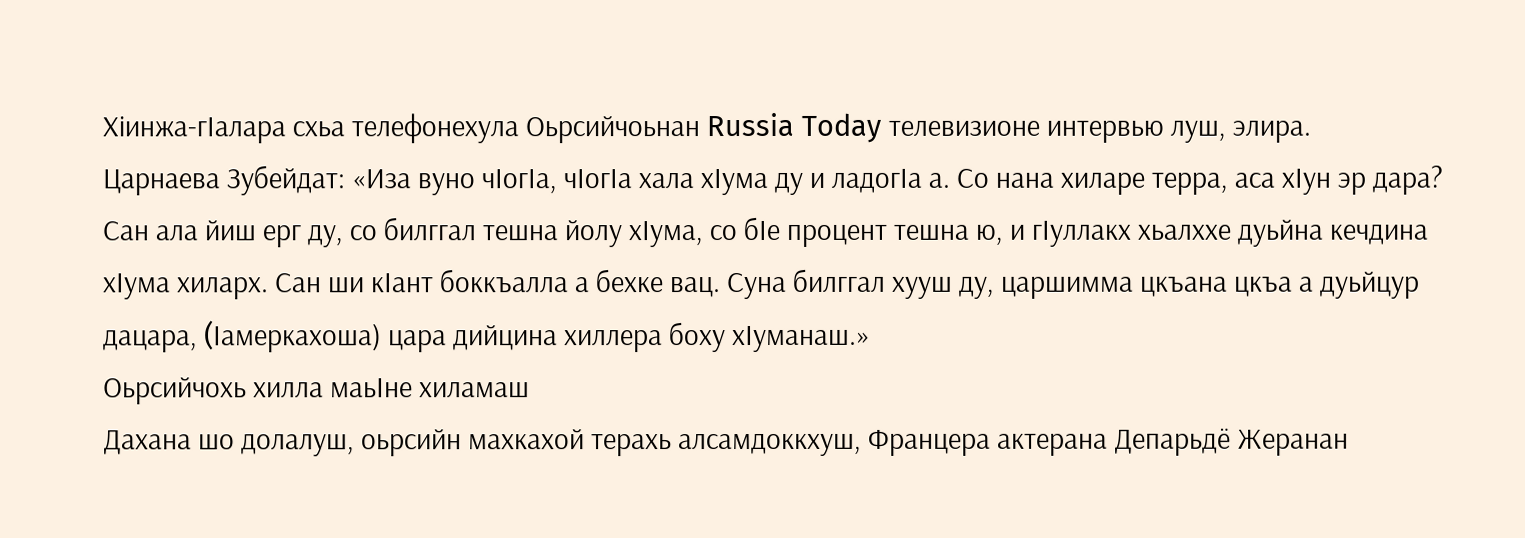Хiинжа-гIалара схьа телефонехула Оьрсийчоьнан Russia Today телевизионе интервью луш, элира.
Царнаева Зубейдат: «Иза вуно чIогIа, чIогIа хала хIума ду и ладогIа а. Со нана хиларе терра, аса хIун эр дара? Сан ала йиш ерг ду, со билггал тешна йолу хIума, со бIе процент тешна ю, и гIуллакх хьалххе дуьйна кечдина хIума хиларх. Сан ши кIант боккъалла а бехке вац. Суна билггал хууш ду, царшимма цкъана цкъа а дуьйцур дацара, (Iамеркахоша) цара дийцина хиллера боху хIуманаш.»
Оьрсийчохь хилла маьIне хиламаш
Дахана шо долалуш, оьрсийн махкахой терахь алсамдоккхуш, Францера актерана Депарьдё Жеранан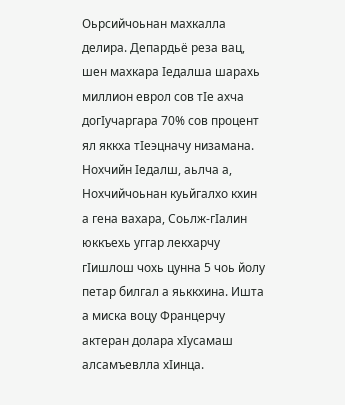Оьрсийчоьнан махкалла делира. Депардьё реза вац, шен махкара Iедалша шарахь миллион еврол сов тIе ахча догIучаргара 70% сов процент ял яккха тIеэцначу низамана. Нохчийн Iедалш, аьлча а, Нохчийчоьнан куьйгалхо кхин а гена вахара, Соьлж-гIалин юккъехь уггар лекхарчу гIишлош чохь цунна 5 чоь йолу петар билгал а яьккхина. Ишта а миска воцу Францерчу актеран долара хIусамаш алсамъевлла хIинца.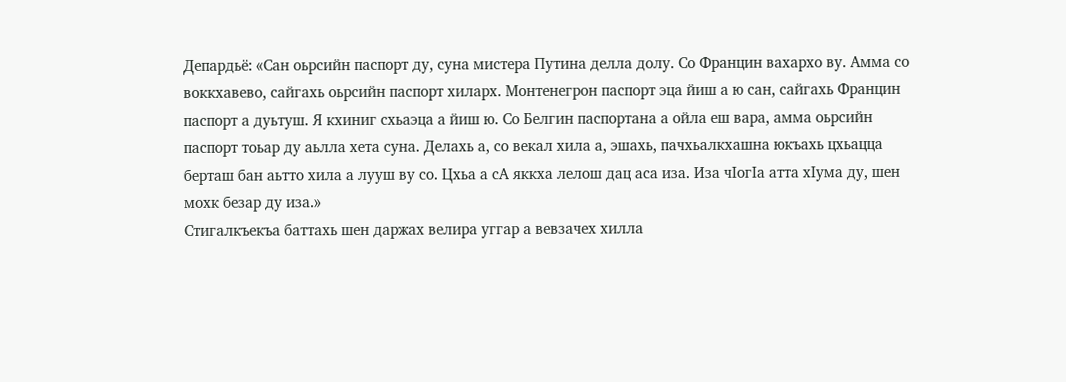Депардьё: «Сан оьрсийн паспорт ду, суна мистера Путина делла долу. Со Францин вахархо ву. Амма со воккхавево, сайгахь оьрсийн паспорт хиларх. Монтенегрон паспорт эца йиш а ю сан, сайгахь Францин паспорт а дуьтуш. Я кхиниг схьаэца а йиш ю. Со Белгин паспортана а ойла еш вара, амма оьрсийн паспорт тоьар ду аьлла хета суна. Делахь а, со векал хила а, эшахь, пачхьалкхашна юкъахь цхьацца берташ бан аьтто хила а лууш ву со. Цхьа а сА яккха лелош дац аса иза. Иза чIогIа атта хIума ду, шен мохк безар ду иза.»
Стигалкъекъа баттахь шен даржах велира уггар а вевзачех хилла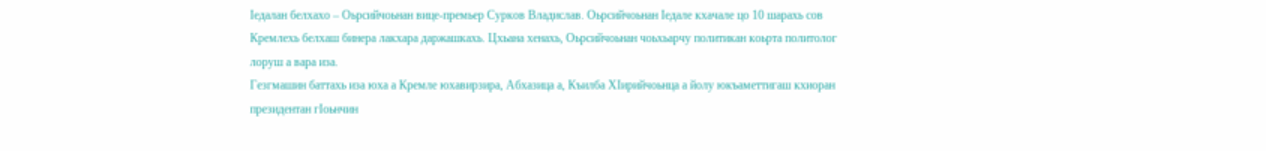Iедалан белхахо – Оьрсийчоьнан вице-премьер Сурков Владислав. Оьрсийчоьнан Iедале кхачале цо 10 шарахь сов Кремлехь белхаш бинера лакхара даржашкахь. Цхьана хенахь, Оьрсийчоьнан чоьхьарчу политикан коьрта политолог лоруш а вара иза.
Гезгмашин баттахь иза юха а Кремле юхавирзира, Абхазица а, Къилба ХIирийчоьнца а йолу юкъаметтигаш кхиоран президентан гIоьнчин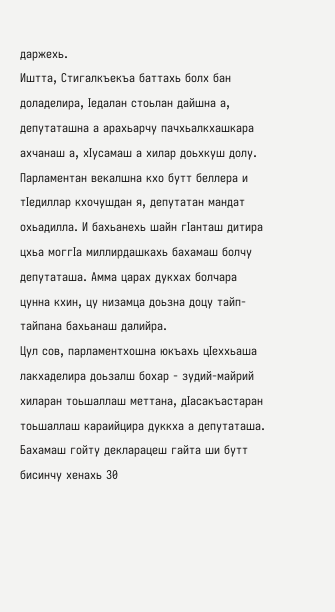даржехь.
Иштта, Стигалкъекъа баттахь болх бан доладелира, Iедалан стоьлан дайшна а, депутаташна а арахьарчу пачхьалкхашкара ахчанаш а, хIусамаш а хилар доьхкуш долу. Парламентан векалшна кхо бутт беллера и тIедиллар кхочушдан я, депутатан мандат охьадилла. И бахьанехь шайн гIанташ дитира цхьа моггIа миллирдашкахь бахамаш болчу депутаташа. Амма царах дукхах болчара цунна кхин, цу низамца доьзна доцу тайп-тайпана бахьанаш далийра.
Цул сов, парламентхошна юкъахь цIеххьаша лакхаделира доьзалш бохар - зудий-майрий хиларан тоьшаллаш меттана, дIасакъастаран тоьшаллаш караийцира дуккха а депутаташа. Бахамаш гойту декларацеш гайта ши бутт бисинчу хенахь 30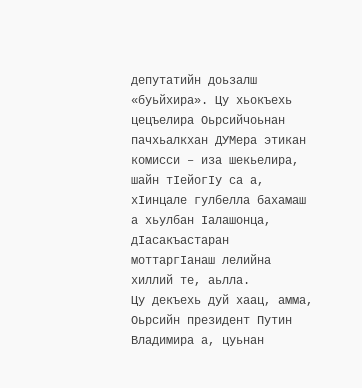депутатийн доьзалш «буьйхира». Цу хьокъехь цецъелира Оьрсийчоьнан пачхьалкхан ДУМера этикан комисси – иза шекьелира, шайн тIейогIу са а, хIинцале гулбелла бахамаш а хьулбан Iалашонца, дIасакъастаран моттаргIанаш лелийна хиллий те, аьлла.
Цу декъехь дуй хаац, амма, Оьрсийн президент Путин Владимира а, цуьнан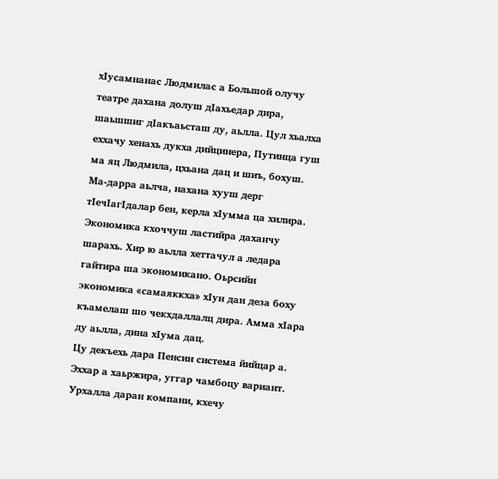хIусамнанас Людмилас а Большой олучу театре дахана долуш дIахьедар дира, шаьшшиг дIакъаьсташ ду, аьлла. Цул хьалха еххачу хенахь дукха дийцинера, Путинца гуш ма яц Людмила, цхьана дац и шиъ, бохуш. Ма-дарра аьлча, нахана хууш дерг тIечIагIдалар бен, керла хIумма ца хилира.
Экономика кхоччуш ластийра даханчу шарахь. Хир ю аьлла хеттачул а ледара гайтира ша экономикано. Оьрсийн экономика «самаяккха» хIун дан деза боху къамелаш шо чекхдаллалц дира. Амма хIара ду аьлла, дина хIума дац.
Цу декъехь дара Пенсин система йийцар а. Эххар а хаьржира, уггар чамбоцу вариант. Урхалла даран компани, кхечу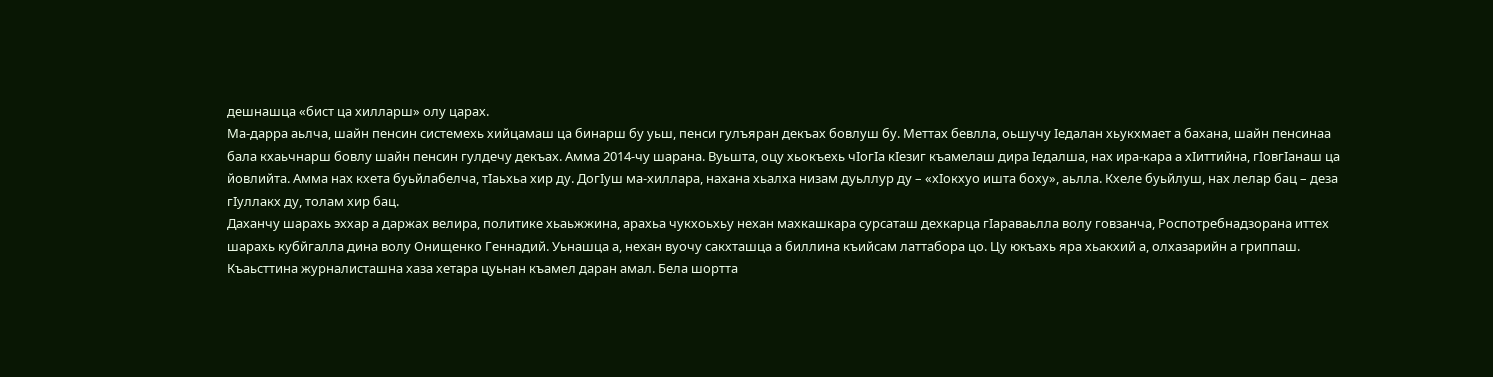дешнашца «бист ца хилларш» олу царах.
Ма-дарра аьлча, шайн пенсин системехь хийцамаш ца бинарш бу уьш, пенси гулъяран декъах бовлуш бу. Меттах бевлла, оьшучу Iедалан хьукхмает а бахана, шайн пенсинаа бала кхаьчнарш бовлу шайн пенсин гулдечу декъах. Амма 2014-чу шарана. Вуьшта, оцу хьокъехь чIогIа кIезиг къамелаш дира Iедалша, нах ира-кара а хIиттийна, гIовгIанаш ца йовлийта. Амма нах кхета буьйлабелча, тIаьхьа хир ду. ДогIуш ма-хиллара, нахана хьалха низам дуьллур ду – «хIокхуо ишта боху», аьлла. Кхеле буьйлуш, нах лелар бац – деза гIуллакх ду, толам хир бац.
Даханчу шарахь эххар а даржах велира, политике хьаьжжина, арахьа чукхоьхьу нехан махкашкара сурсаташ дехкарца гIараваьлла волу говзанча, Роспотребнадзорана иттех шарахь кубйгалла дина волу Онищенко Геннадий. Уьнашца а, нехан вуочу сакхташца а биллина къийсам латтабора цо. Цу юкъахь яра хьакхий а, олхазарийн а гриппаш. Къаьсттина журналисташна хаза хетара цуьнан къамел даран амал. Бела шортта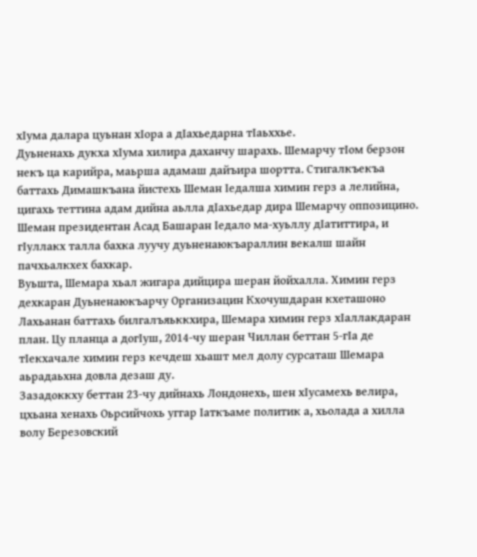хIума далара цуьнан хIора а дIахьедарна тIаьххье.
Дуьненахь дукха хIума хилира даханчу шарахь. Шемарчу тIом берзон некъ ца карийра, маьрша адамаш дайъира шортта. Стигалкъекъа баттахь Димашкъана йистехь Шеман Iедалша химин герз а лелийна, цигахь теттина адам дийна аьлла дIахьедар дира Шемарчу оппозицино. Шеман президентан Асад Башаран Iедало ма-хуьллу дIатиттира, и гIуллакх талла бахка луучу дуьненаюкъараллин векалш шайн пачхьалкхех бахкар.
Вуьшта, Шемара хьал жигара дийцира шеран йойхалла. Химин герз дехкаран Дуьненаюкъарчу Организацин Кхочушдаран кхеташоно Лахьанан баттахь билгалъяьккхира, Шемара химин герз хIаллакдаран план. Цу планца а догIуш, 2014-чу шеран Чиллан беттан 5-гIа де тIекхачале химин герз кечдеш хьашт мел долу сурсаташ Шемара аьрадаьхна довла дезаш ду.
Зазадоккху беттан 23-чу дийнахь Лондонехь, шен хIусамехь велира, цхьана хенахь Оьрсийчохь уггар Iаткъаме политик а, хьолада а хилла волу Березовский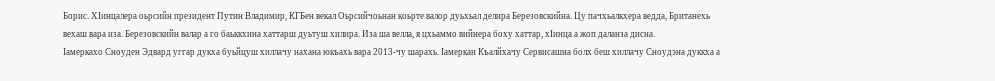Борис. ХIинцалера оьрсийн президент Путин Владимир, КГБен векал Оьрсийчоьнан коьрте валор дуьхьал делира Березовскийна. Цу пачхьалкхера ведда, Британехь вехаш вара иза. Березовскийн валар а го баьккхина хаттарш дуьтуш хилира. Иза ша велла, я цхьаммо вийнера боху хаттар, хIинца а жоп даланза дисна.
Iамеркахо Сноуден Эдвард уггар дукха буьйцуш хиллачу нахана юкъахь вара 2013-чу шарахь. Iамеркан Къалйхачу Сервисашна болх беш хиллачу Сноудэна дуккха а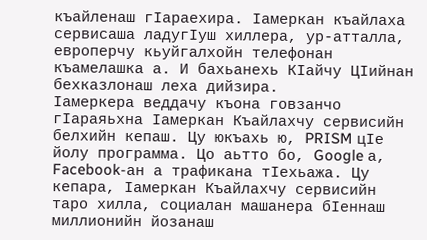къайленаш гIараехира. Iамеркан къайлаха сервисаша ладугIуш хиллера, ур-атталла, европерчу кьуйгалхойн телефонан къамелашка а. И бахьанехь КIайчу ЦIийнан бехказлонаш леха дийзира.
Iамеркера веддачу къона говзанчо гIараяьхна Iамеркан Къайлахчу сервисийн белхийн кепаш. Цу юкъахь ю, PRISM цIе йолу программа. Цо аьтто бо, Google а, Facebook-ан а трафикана тIехьажа. Цу кепара, Iамеркан Къайлахчу сервисийн таро хилла, социалан машанера бIеннаш миллионийн йозанаш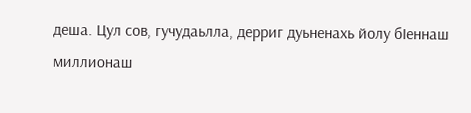деша. Цул сов, гучудаьлла, дерриг дуьненахь йолу бIеннаш миллионаш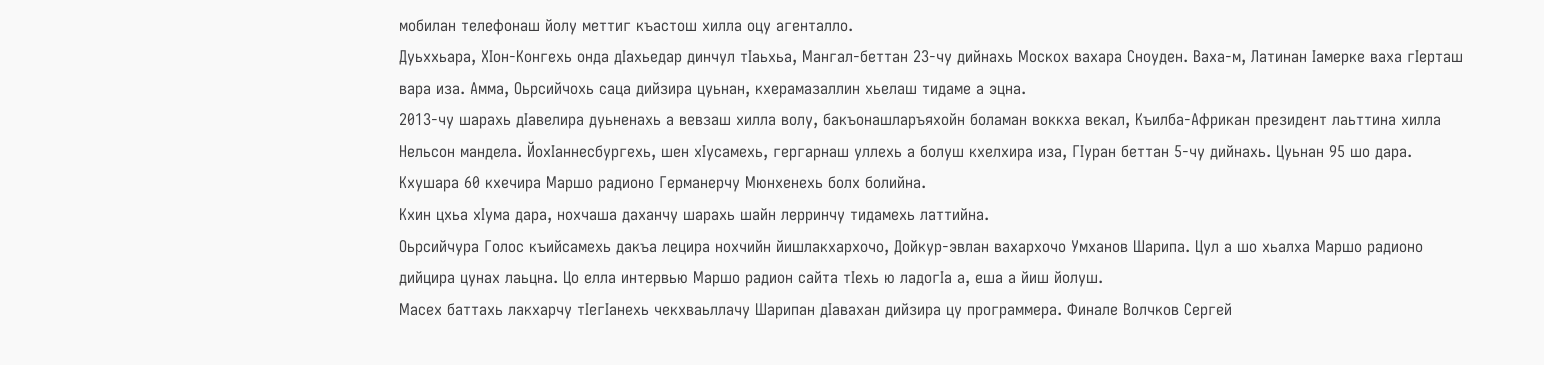мобилан телефонаш йолу меттиг къастош хилла оцу агенталло.
Дуьххьара, ХIон-Конгехь онда дIахьедар динчул тIаьхьа, Мангал-беттан 23-чу дийнахь Москох вахара Сноуден. Ваха-м, Латинан Iамерке ваха гIерташ вара иза. Амма, Оьрсийчохь саца дийзира цуьнан, кхерамазаллин хьелаш тидаме а эцна.
2013-чу шарахь дIавелира дуьненахь а вевзаш хилла волу, бакъонашларъяхойн боламан воккха векал, Къилба-Африкан президент лаьттина хилла Нельсон мандела. ЙохIаннесбургехь, шен хIусамехь, гергарнаш уллехь а болуш кхелхира иза, ГIуран беттан 5-чу дийнахь. Цуьнан 95 шо дара.
Кхушара 60 кхечира Маршо радионо Германерчу Мюнхенехь болх болийна.
Кхин цхьа хIума дара, нохчаша даханчу шарахь шайн лерринчу тидамехь латтийна.
Оьрсийчура Голос къийсамехь дакъа лецира нохчийн йишлакхархочо, Дойкур-эвлан вахархочо Умханов Шарипа. Цул а шо хьалха Маршо радионо дийцира цунах лаьцна. Цо елла интервью Маршо радион сайта тIехь ю ладогIа а, еша а йиш йолуш.
Масех баттахь лакхарчу тIегIанехь чекхваьллачу Шарипан дIавахан дийзира цу программера. Финале Волчков Сергей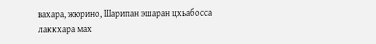вахара, жюрино, Шарипан эшаран цхьабосса лаккхара мах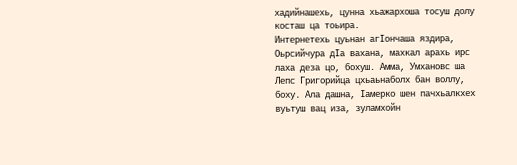хадийнашехь, цунна хьажархоша тосуш долу косташ ца тоьира.
Интернетехь цуьнан агIончаша яздира, Оьрсийчура дIа вахана, махкал арахь ирс лаха деза цо, бохуш. Амма, Умхановс ша Лепс Григорийца цхьаьнаболх бан воллу, боху. Ала дашна, Iамерко шен пачхьалкхех вуьтуш вац иза, зуламхойн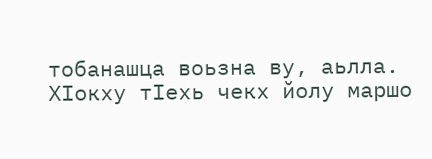тобанашца воьзна ву, аьлла.
ХIокху тIехь чекх йолу маршо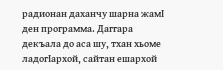радионан даханчу шарна жамI ден программа. Даггара декъала до аса шу, тхан хьоме ладогIархой, сайтан ешархой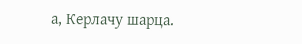а, Керлачу шарца.